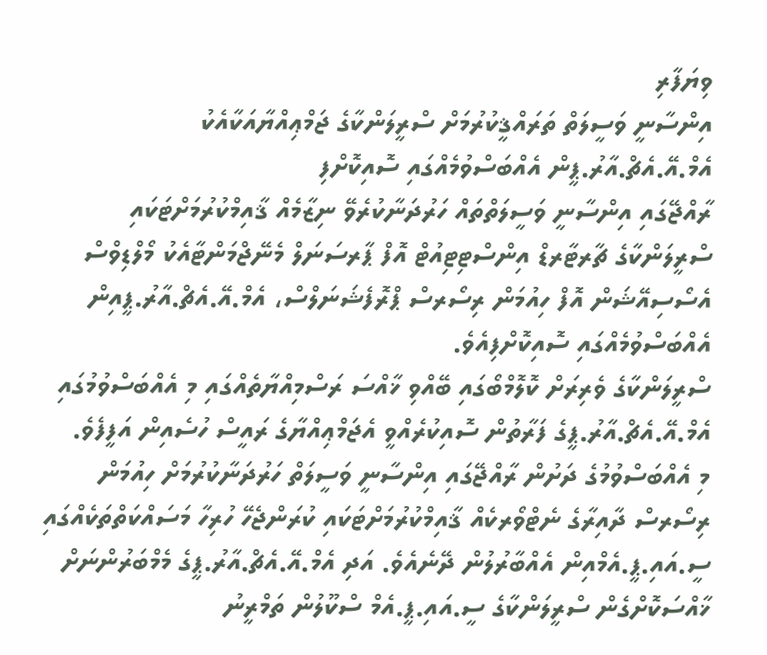ވިޔަފާރި
އިންސާނީ ވަސީލަތް ތަރައްޤީކުރުމަށް ސްރީލަންކާގެ ޖަމްޢިއްޔާއަކާއެކު އެމް.އޭ.އެޗް.އާރު.ޕީން އެއްބަސްވުމެއްގައި ސޮއިކޮށްފި
ރާއްޖޭގައި އިންސާނީ ވަސީލަތްތައް ހަރުދަނާކުރެވޭ ނިޒާމެއް ޤާއިމްކުރުމަށްޓަކައި ސްރީލަންކާގެ ޗާރޓާރޑް އިންސްޓިޓިއުޓް އޮފް ޕާރސަނަލް މެނޭޖްމަންޓާއެކު މޯލްޑިވްސް އެސޯސިއޭޝަން އޮފް ހިއުމަން ރިސޯރސް ޕްރޮފެޝަނަލްސް، އެމް.އޭ.އެޗް.އާރު.ޕީއިން އެއްބަސްވުމެއްގައި ސޮއިކޮށްފިއެވެ.
ސްރީލަންކާގެ ވެރިރަށް ކޮލޮމްބޯގައި ބޭއްވި ޚާއްސަ ރަސްމިއްޔާތެއްގައި މި އެއްބަސްވުމުގައި އެމް.އޭ.އެޗް.އާރު.ޕީގެ ފަރާތުން ސޮއިކުރެއްވީ އެޖަމްޢިއްޔާގެ ރައީސް ހުސެއިން އަފީފެވެ.
މި އެއްބަސްވުމުގެ ދަށުން ރާއްޖޭގައި އިންސާނީ ވަސީލަތް ހަރުދަނާކުރުމަށް ހިއުމަން ރިސޯރސް ދާއިރާގެ ނެޓްވޯރކެއް ޤާއިމްކުރުމަށްޓަކައި ކުރަންޖެހޭ ހުރިހާ މަސައްކަތްތަކެއްގައި ސީ.އައި.ޕީ.އެމްއިން އެއްބާރުލުން ދޭނެއެވެ. އަދި އެމް.އޭ.އެޗް.އާރު.ޕީގެ މެމްބަރުންނަށް ޚާއްސަކޮށްގެން ސްރީލަންކާގެ ސީ.އައި.ޕީ.އެމް ސްކޫލުން ތަމްރީނު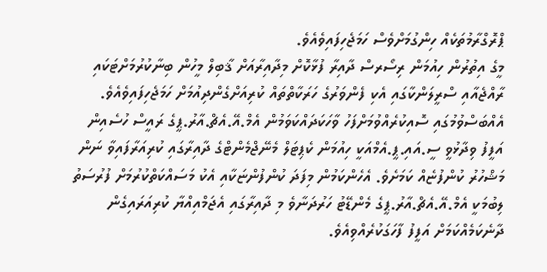ޕްރޮގްރާމުތަކެއް ހިންގުމަށްވެސް ހަމަޖެހިފައިވެއެވެ.
މީގެ އިތުރުން ހިއުމަން ރިސޯރސް ދާއިރާ ފުޅާކޮށް މިދާއިރާއަށް ޤާބިލް މީހުން ބިނާކުރުމަށްޓަކައި ރާއްޖެއާއި ސްރީލަންކާގައި އެކި ފެންވަރުގެ ހަރަކާތްތައް ކުރިއަށްގެންދިއުމަށް ހަމަޖެހިފައިވެއެވެ.
އެއްބަސްވުމުގައި ސޮއިކުރެއްވުމަށްފަހު ވާހަކަދައްކަވަމުން އެމް.އޭ.އެޗް.އާރު.ޕީގެ ރައީސް ހުސެއިން އަފީފު ވިދާޅުވީ ސީ.އައި.ޕީ.އެމްއަކީ ހިއުމަން ކެޕިޓަލް މެނޭޖްމެންޓްގެ ދާއިރާގައި ކުރިއަރާފައިވާ ނަން މަޝްހުރު ކުންފުޏެއް ކަމަށެވެ. އެހެންކަމުން މިފަދަ ކުންފުންޏަކާއި އެކު މަސައްކަތްކުރުމަށް ފުރުސަތު ލިބުމަކީ އެމް.އޭ.އެޗް.އާރު.ޕީގެ މެންޑޭޓު ހަރުދަނާވެ މި ދާއިރާގައި އެޖަމްއިއްޔާ ކުރިއަރައިގެން ދާނެކަމެއްކަމަށް އަފީފު ފާހަގަކުރެއްވިއެވެ.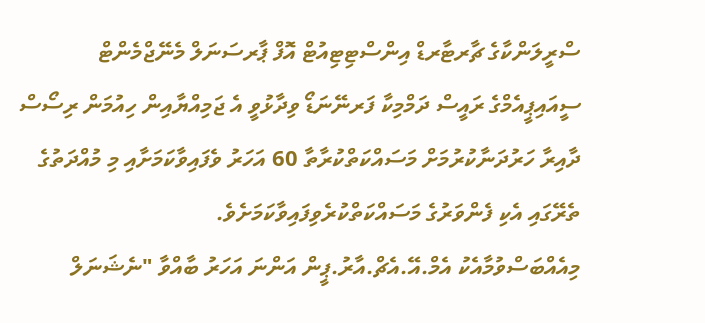ސްރީލަންކާގެ ޗާރޓާރޑް އިންސްޓިޓިއުޓް އޮފް ޕާރސަނަލް މެނޭޖްމެންޓް ސީއައިޕީއެމްގެ ރައީސް ދަމްމިކާ ފަރނޭނަޑޯ ވިދާޅުވީ އެ ޖަމިއްޔާއިން ހިއުމަން ރިސޯސް ދާއިރާ ހަރުދަނާކުރުމަށް މަސައްކަތްކުރާތާ 60 އަހަރު ވެފައިވާކަމަށާއި މި މުއްދަތުގެ ތެރޭގައި އެކި ފެންވަރުގެ މަސައްކަތްކުރެވިފައިވާކަމަށެވެ.
މިއެއްބަސްވުމާއެކު އެމް.އޭ.އެޗް.އާރު.ޕީން އަންނަ އަހަރު ބާއްވާ "ނެޝަނަލް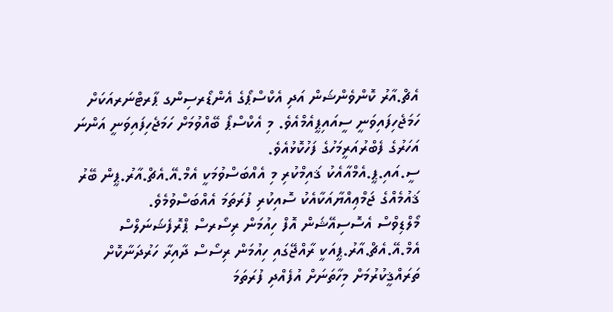އެޗް.އާރު ކޮންވެންޝަން އަދި އެކްސްޕޯގެ އެންޑޯރސިންގ ޕާރޓްނަރއަކަށް ހަމަޖެހިފައިވަނީ ސީއައިޕީއެމްއެވެ. މި އެކްސްޕޯ ބޭއްވުމަށް ހަމަޖެހިފައިވަނީ އަންނަ އަހަރުގެ ފެބްރުއަރީމަހުގެ ފަހުކޮޅުއެވެ.
ސީ.އައި.ޕީ.އެމްއާއެކު ޤައިމްކުރި މި އެއްބަސްވުމަކީ އެމް.އޭ.އެޗް.އާރު.ޕީން ބޭރު ޤައުމެއްގެ ޖަމްޢިއްޔާއަކާއެކު ސޮއިކުރި ފުރަތަމަ އެއްބަސްވުމެވެ.
މޯލްޑިވްސް އެސޮސިއޭޝަން އޮފް ހިއުމަން ރިސޯރސް ޕްރޮފެޝަނަލްސް އެމް.އޭ.އެޗް.އާރު.ޕީއަކީ ރާއްޖޭގައި ހިއުމަން ރިސޯސް ދާއިރާ ހަރުދަނާކޮށް ތަރައްޤީކުރުމަށް މިހާތަނަށް އުފެއްދި ފުރަތަމަ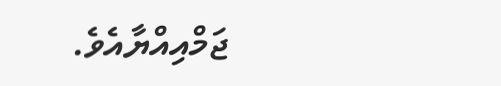ޖަމްއިއްޔާއެވެ.